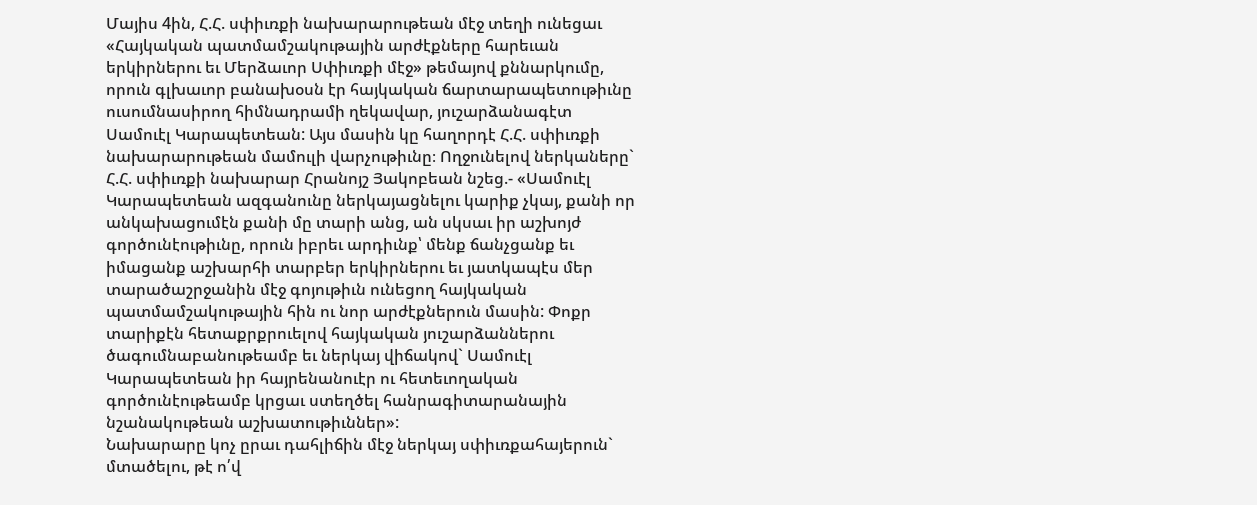Մայիս 4ին, Հ.Հ. սփիւռքի նախարարութեան մէջ տեղի ունեցաւ «Հայկական պատմամշակութային արժէքները հարեւան երկիրներու եւ Մերձաւոր Սփիւռքի մէջ» թեմայով քննարկումը, որուն գլխաւոր բանախօսն էր հայկական ճարտարապետութիւնը ուսումնասիրող հիմնադրամի ղեկավար, յուշարձանագէտ Սամուէլ Կարապետեան: Այս մասին կը հաղորդէ Հ.Հ. սփիւռքի նախարարութեան մամուլի վարչութիւնը։ Ողջունելով ներկաները` Հ.Հ. սփիւռքի նախարար Հրանոյշ Յակոբեան նշեց.- «Սամուէլ Կարապետեան ազգանունը ներկայացնելու կարիք չկայ, քանի որ անկախացումէն քանի մը տարի անց, ան սկսաւ իր աշխոյժ գործունէութիւնը, որուն իբրեւ արդիւնք՝ մենք ճանչցանք եւ իմացանք աշխարհի տարբեր երկիրներու եւ յատկապէս մեր տարածաշրջանին մէջ գոյութիւն ունեցող հայկական պատմամշակութային հին ու նոր արժէքներուն մասին: Փոքր տարիքէն հետաքրքրուելով հայկական յուշարձաններու ծագումնաբանութեամբ եւ ներկայ վիճակով` Սամուէլ Կարապետեան իր հայրենանուէր ու հետեւողական գործունէութեամբ կրցաւ ստեղծել հանրագիտարանային նշանակութեան աշխատութիւններ»:
Նախարարը կոչ ըրաւ դահլիճին մէջ ներկայ սփիւռքահայերուն` մտածելու, թէ ո՛վ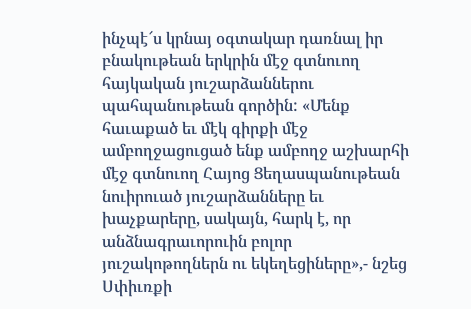ինչպէ՜ս կրնայ օգտակար դառնալ իր բնակութեան երկրին մէջ գտնուող հայկական յուշարձաններու պահպանութեան գործին: «Մենք հաւաքած եւ մէկ գիրքի մէջ ամբողջացուցած ենք ամբողջ աշխարհի մէջ գտնուող Հայոց Ցեղասպանութեան նուիրուած յուշարձանները եւ խաչքարերը, սակայն, հարկ է, որ անձնագրաւորուին բոլոր յուշակոթողներն ու եկեղեցիները»,- նշեց Սփիւռքի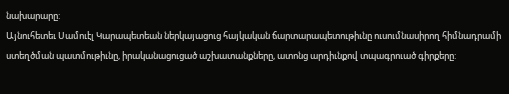նախարարը:
Այնուհետեւ Սամուէլ Կարապետեան ներկայացուց հայկական ճարտարապետութիւնը ուսումնասիրող հիմնադրամի ստեղծման պատմութիւնը, իրականացուցած աշխատանքները, ատոնց արդիւնքով տպագրուած գիրքերը: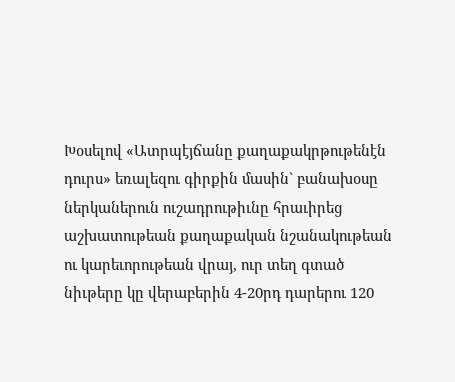Խօսելով «Ատրպէյճանը քաղաքակրթութենէն դուրս» եռալեզու գիրքին մասին` բանախօսը ներկաներուն ուշադրութիւնը հրաւիրեց աշխատութեան քաղաքական նշանակութեան ու կարեւորութեան վրայ, ուր տեղ գտած նիւթերը կը վերաբերին 4-20րդ դարերու 120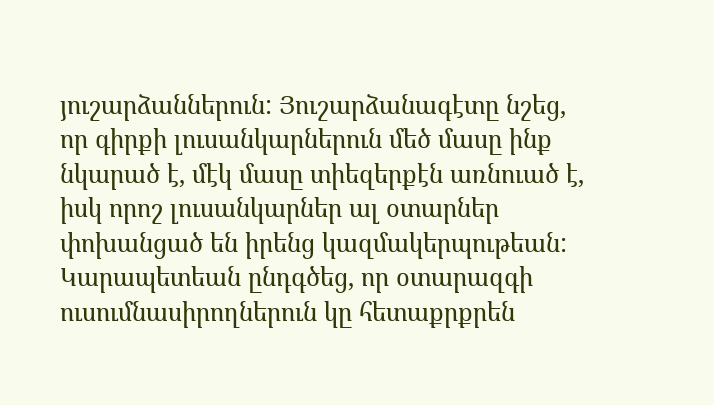յուշարձաններուն: Յուշարձանագէտը նշեց, որ գիրքի լուսանկարներուն մեծ մասը ինք նկարած է, մէկ մասը տիեզերքէն առնուած է, իսկ որոշ լուսանկարներ ալ օտարներ փոխանցած են իրենց կազմակերպութեան:
Կարապետեան ընդգծեց, որ օտարազգի ուսումնասիրողներուն կը հետաքրքրեն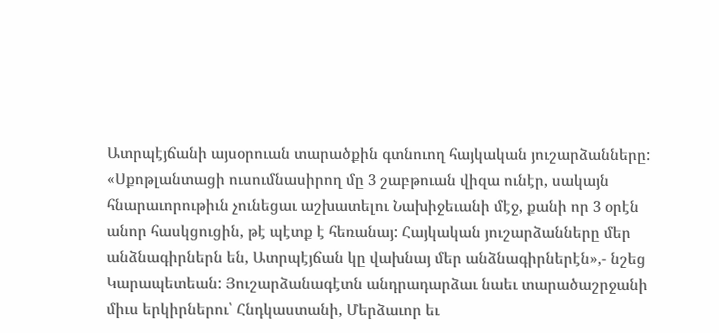Ատրպէյճանի այսօրուան տարածքին գտնուող հայկական յուշարձանները: «Սքոթլանտացի ուսումնասիրող մը 3 շաբթուան վիզա ունէր, սակայն հնարաւորութիւն չունեցաւ աշխատելու Նախիջեւանի մէջ, քանի որ 3 օրէն անոր հասկցուցին, թէ պէտք է հեռանայ: Հայկական յուշարձանները մեր անձնագիրներն են, Ատրպէյճան կը վախնայ մեր անձնագիրներէն»,- նշեց Կարապետեան: Յուշարձանագէտն անդրադարձաւ նաեւ տարածաշրջանի միւս երկիրներու՝ Հնդկաստանի, Մերձաւոր եւ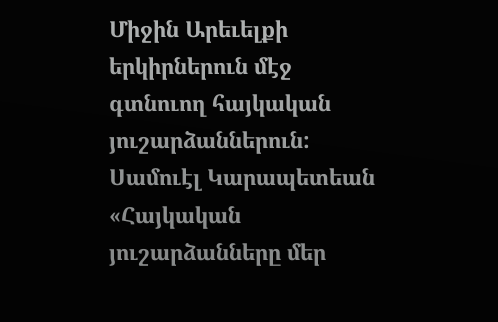Միջին Արեւելքի երկիրներուն մէջ գտնուող հայկական յուշարձաններուն:
Սամուէլ Կարապետեան
«Հայկական յուշարձանները մեր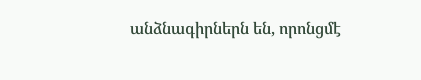անձնագիրներն են, որոնցմէ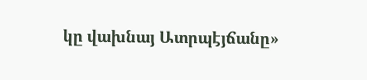կը վախնայ Ատրպէյճանը»